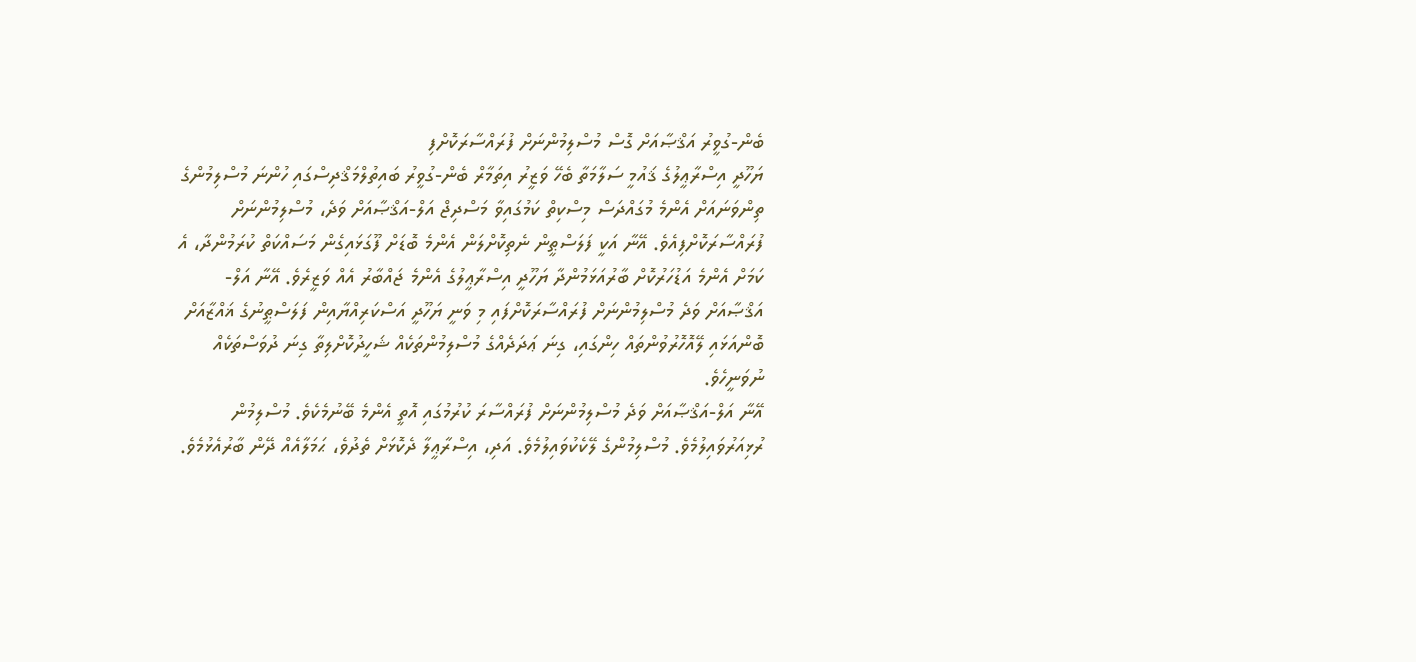ބެން-ގުވީރު އަޤްޞާއަށް ގޮސް މުސްލިމުންނަށް ފުރައްސާރަކޮށްފި
ޔަހޫދީ އިސްރާޢީލުގެ ޤައުމީ ސަލާމަތާ ބެހޭ ވަޒީރު އިތަމާރް ބެން-ގުވީރު ބައިތުލްމަޤްދިސްގައި ހުންނަ މުސްލިމުންގެ ތިންވަނައަށް އެންމެ މުގައްދަސް މިސްކިތް ކަމުގައިވާ މަސްދިޖް އަލް-އަޤްޞާއަށް ވަދެ، މުސްލިމުންނަށް ފުރައްސާރަކޮށްފިއެވެ. އޭނާ އަކީ ފަލަސްޠީން ނެތިކޮށްލަން އެންމެ ބޮޑަށް ފޫގަޅައިގެން މަސައްކަތް ކުރަމުންދާ، އެ ކަމަށް އެންމެ އަޑުހަރުކޮށް ބާރުއަޅަމުންދާ ޔަހޫދީ އިސްރާޢީލުގެ އެންމެ ޖައްބާރު އެއް ވަޒީރެވެ. އޭނާ އަލް-އަޤްޞާއަށް ވަދެ މުސްލިމުންނަށް ފުރައްސާރަކޮށްފައި މި ވަނީ ޔަހޫދީ އަސްކަރިއްޔާއިން ފަލަސްޠީނުގެ ޣައްޒާއަށް ބޮންއަޅައި ލޭއޮހޮރުވުންތައް ހިންގައި، ގިނަ ޢަދަދެއްގެ މުސްލިމުންތަކެއް ޝަހީދުކޮށްލިތާ ގިނަ ދުވަސްތަކެއް ނުވަނީހެވެ.
އޭނާ އަލް-އަޤްޞާއަށް ވަދެ މުސްލިމުންނަށް ފުރައްސާރަ ކުރުމުގައި އޮތީ އެންމެ ބޭނުމެކެވެ. މުސްލިމުން ރުޅިއަރުވައިލުމެވެ. މުސްލިމުންގެ ލޭކެކުވައިލުމެވެ. އަދި، އިސްރާޢީލާ ދެކޮޅަށް ތެދުވެ، ޙަމަލާއެއް ދޭން ބާރުއެޅުމެވެ.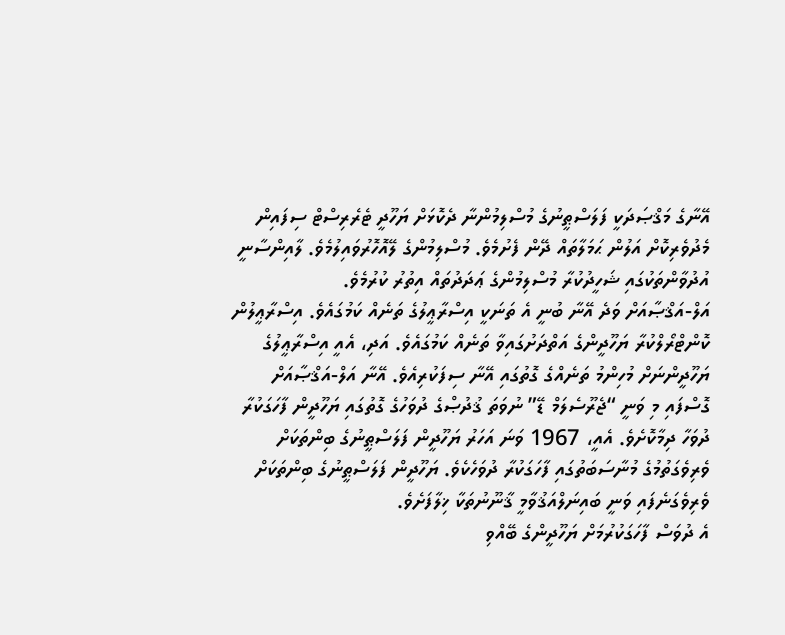އޭނާގެ މަޤްޞަދަކީ ފަލަސްޠީނުގެ މުސްލިމުންނާ ދެކޮޅަށް ޔަހޫދީ ޓެރެރިސްޓް ސިފައިން މެދުވެރިކޮށް އަލުން ޙަމަލާތައް ދޭން ފެށުމެވެ. މުސްލިމުންގެ ލޭއޮހޮރުވައިލުމެވެ. ލާއިންސާނީ އުދުވާންތަކުގައި ޝަހީދުކުރާ މުސްލިމުންގެ ޢަދަދުތައް އިތުރު ކުރުމެވެ.
އަލް-އަޤްޞާއަށް ވަދެ އޭނާ ބުނީ އެ ތަނަކީ އިސްރާޢީލުގެ ތަނެއް ކަމުގައެވެ. އިސްރާޢީލުން ކޮންޓްރޯލްކުރާ ޔަހޫދީންގެ އަތްދަށުގައިވާ ތަނެއް ކަމުގައެވެ. އަދި، އެއީ އިސްރާޢީލުގެ ޔަހޫދީންނަށް މުހިންމު ތަނެއްގެ ގޮތުގައި އޭނާ ސިފަކުރިއެވެ. އޭނާ އަލް-އަޤްޞާއަށް ގޮސްފައި މި ވަނީ “ޖެރޫސެލަމް ޑޭ” ނުވަތަ ޤުދުޞްގެ ދުވަހުގެ ގޮތުގައި ޔަހޫދީން ފާހަގަކުރާ ދުވަހާ ދިމާކޮށެވެ. އެއީ، 1967 ވަނަ އަހަރު ޔަހޫދީން ފަލަސްޠީނުގެ ބިންތަކަށް ވެރިވެގަތުމުގެ މުނާސަބަތުގައި ފާހަގަކުރާ ދުވަހެކެވެ. ޔަހޫދީން ފަލަސްޠީނުގެ ބިންތަކަށް ވެރިވެގަނެފައި ވަނީ ބައިނަލްއަޤުވާމީ ޤާނޫނުތަކާ ޚިލާފަށެވެ.
އެ ދުވަސް ފާހަގަކުރުމަށް ޔަހޫދީންގެ ބޭއްވި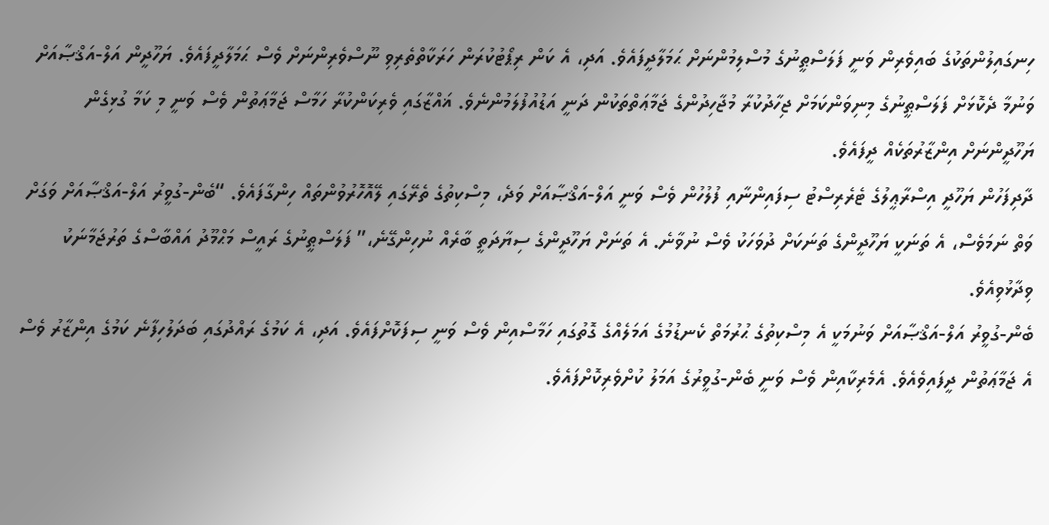ހިނގައިލުންތަކުގެ ބައިވެރިން ވަނީ ފަލަސްޠީނުގެ މުސްލިމުންނަށް ޙަމަލާދީފައެވެ. އަދި، އެ ކަން ރިޕޯޓުކުރަން ހަރަކާތްތެރިވި ނޫސްވެރިންނަށް ވެސް ޙަމަލާދީފައެވެ. ޔަހޫދީން އަލް-އަޤްޞާއަށް ވަނުމާ ދެކޮޅަށް ފަލަސްޠީނުގެ މިނިވަންކަމަށް ޖިހާދުކުރާ މުޖާހިދުންގެ ޖަމާޢަތްތަކުން ދަނީ އަޑުއުފުލަމުންނެވެ. ޣައްޒާގައި ވެރިކަންކުރާ ހަމާސް ޖަމާޢަތުން ވެސް ވަނީ މި ކަމާ ގުޅިގެން ޔަހޫދީންނަށް އިންޒާރުތަކެއް ދީފައެވެ.
ދާދިފަހުން ޔަހޫދީ އިސްރާޢީލުގެ ޓެރެރިސްޓު ސިފައިންނާއި ފުލުހުން ވެސް ވަނީ އަލް-އަޤްޞާއަށް ވަދެ، މިސްކިތުގެ ތެރޭގައި ލޭއޮހޮރުވުންތައް ހިންގާފައެވެ. “ބެން-ގުވީރު އަލް-އަޤްޞާއަށް ވަގަށް ވަތް ނަމަވެސް، އެ ތަނަކީ ޔަހޫދީންގެ ތަނަކަށް ދުވަހަކު ވެސް ނުވާނެ. އެ ތަނަށް ޔަހޫދީންގެ ސިޔާދަތީ ބާރެއް ނުހިންގޭނެ،” ފަލަސްޠީނުގެ ރައީސް މަޙްމޫދު އައްބާސްގެ ތަރުޖަމާނަކު ވިދާޅުވިއެވެ.
ބެން-ގުވީރު އަލް-އަޤްޞާއަށް ވަނުމަކީ އެ މިސްކިތުގެ ޙުރުމަތް ކެނޑުމުގެ އަމަލެއްގެ ގޮތުގައި ހަމާސްއިން ވެސް ވަނީ ސިފަކޮށްފައެވެ. އަދި، އެ ކަމުގެ ރައްދުގައި ބަދަލުހިފާނެ ކަމުގެ އިންޒާރު ވެސް އެ ޖަމާޢަތުން ދީފައިވެއެވެ. އެމެރިކާއިން ވެސް ވަނީ ބެން-ގުވީރުގެ އަމަލު ކުށްވެރިކޮށްފައެވެ.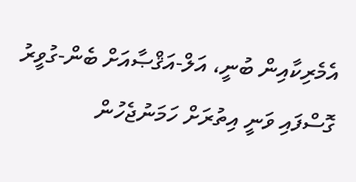އެމެރިކާއިން ބުނީ، އަލް-އަޤްޞާއަށް ބެން-ގުވީރު ގޮސްފައި ވަނީ އިތުރަށް ހަމަނުޖެހުން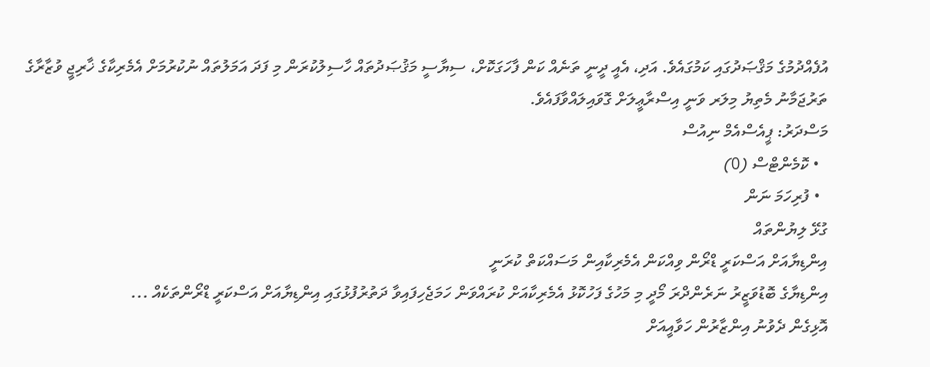އުފެއްދުމުގެ މަޤްޞަދުގައި ކަމުގައެވެ. އަދި، އެއީ ދީނީ ތަނެއް ކަން ފާހަގަކޮށް، ސިޔާސީ މަޤުޞަދުތައް ހާސިލުކުރަން މި ފަދަ އަމަލުތައް ނުކުރުމަށް އެމެރިކާގެ ޚާރިޖީ ވުޒާރާގެ ތަރުޖަމާނު މެތިޔު މިލަރ ވަނީ އިސްރާޢީލަށް ގޮވައިލައްވާފައެވެ.
މަސްދަރު: ޕީއެސްއެމް ނިއުސް
  • ކޮމެންޓްސް (0)
  • ފުރިހަމަ ނަން
ގުޅޭ ލިޔުންތައް
އިންޑިޔާއަށް އަސްކަރީ ޑްރޯން ވިއްކަން އެމެރިކާއިން މަސައްކަތް ކުރަނީ
އިންޑިޔާގެ ބޮޑުވަޒީރު ނަރެންދްރަ މޯދީ މި މަހުގެ ފަހުކޮޅު އެމެރިކާއަށް ކުރައްވަން ހަމަޖެހިފައިވާ ދަތުރުފުޅުގައި އިންޑިޔާއަށް އަސްކަރީ ޑްރޯންތަކެއް ...
އޮޅިގެން ދެވުނު އިންޒާރުން ހަވާއީއަށް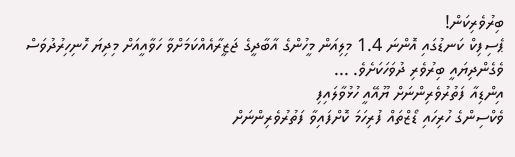ބިރުވެރިކަން!
ޕެސިފިކް ކަނޑުގައި އޮންނަ 1.4 މިލިއަން މީހުންގެ އާބާދީގެ ޖަޒީރާއެއްކަމަށްވާ ހަވާއީއަށް މިދިޔަ ހޮނިހިރުދުވަސް ވެގެންދިޔައީ ބިރުވެރި ދުވަހަކަށެވެ. ...
އިންޑިއާ ފަތުރުވެރިންނަށް ޔޫއޭއީ ހުޅުވާލައިފި
ވެކްސިންގެ ހުރިހައި ޑޯޒްތައް ފުރިހަމަ ކޮށްފައިވާ ފަތުރުވެރިންނަށް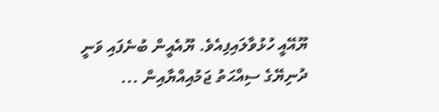ޔޫއޭއީ ހުޅުވާލައިފިއެވެ. ޔޫއެއީން ބުނެފައި ވަނީ ދުނިޔޭގެ ސިއްޙަތު ޖަމުއިއްޔާއިން ...